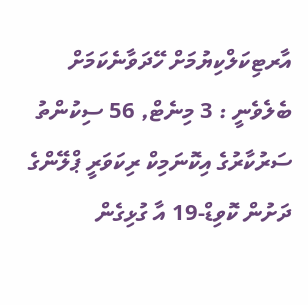އާރޓިކަލްކިޔުމަށް ހޭދަވާނެކަމަށް ބެލެވެނީ : 3 މިނެޓް, 56 ސިކުންތު
ސަރުކާރުގެ އިކޮނަމިކް ރިކަވަރީ ޕްލޭންގެ ދަށުން ކޮވިޑް-19 އާ ގުޅިގެން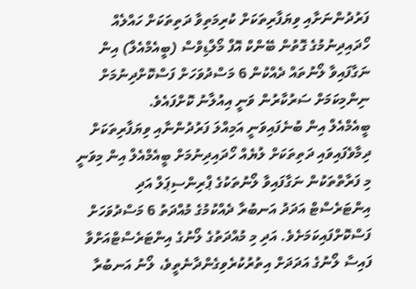ފަރުދުންނަށާއި ވިޔަފާރިތަކަށް ކުރިމަތިވާ ދަތިތަކަށް ހައްލެއް ހޯދައިދިނުމުގެ ގޮތުން ބޭންކް އޮފް މޯލްޑިވްސް (ބީއެމްއެލް) އިން ނަގާފައިވާ ލޯނުތައް ދެއްކުން 6 މަސްދުވަހަށް ފަސްކޮށްދިނުމަށް ނިންމިކަމަށް ސަރުކާރުން ވަނީ އިއުލާނު ކޮށްފައެވެ.
ބީއެމްއެލް އިން ބުނެފައިވަނީ އަމިއްލަ ފަރުދުންނާއި ވިޔަފާރިތަކަށް ދިމާވެފައިވައި ދަތިތަކަށް ލުޔެއް ހޯދައިދިނުމަށް ބީއެމްއެލް އިން މިވަނީ މި ފަރާތްތަކުން ނަގާފައިވާ ލޯނުތަކުގެ ޕްރިންސިޕަލް އަދި އިންޓަރެސްޓް އަދަދު އަނބުރާ ދެއްކުމުގެ މުއްދަތު 6 މަސްދުވަހަށް ފަސްކޮށްފައިކަމަށެވެ. އަދި މި މުއްދަތުގެ ލޯނުގެ އިންޓަރެސްޓްއަށްވާ ފައިސާ ލޯނުގެ އަދަދަށް އިތުރުކުރެވިގެންދާނެތީވެ، ލޯނު އަނބުރާ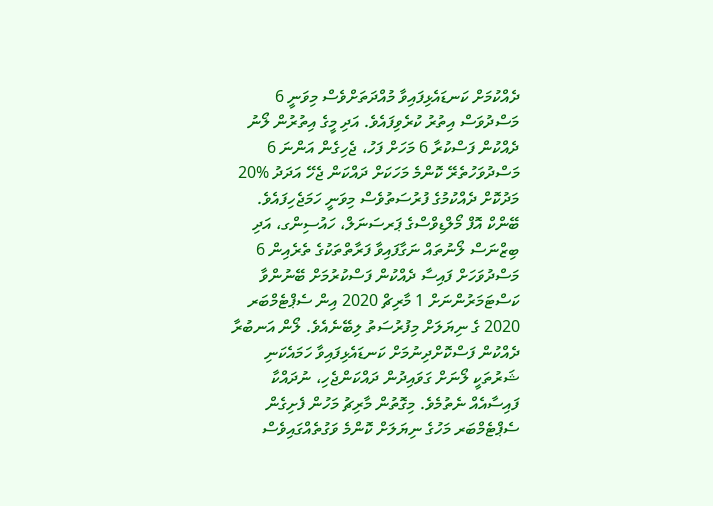ދެއްކުމަށް ކަނޑައެޅިފައިވާ މުއްދަތަށްވެސް މިވަނީ 6 މަސްދުވަސް އިތުރު ކުރެވިފައެވެ. އަދި މީގެ އިތުރުން ލޯނު ދެއްކުން ފަސްކުރާ 6 މަހަށް ފަހު، ޖެހިގެން އަންނަ 6 މަސްދުވަހުތެރޭ ކޮންމެ މަހަކަށް ދައްކަން ޖެހޭ އަދަދު %20 މަދުކޮށް ދެއްކުމުގެ ފުރުސަތުވެސް މިވަނީ ހަމަޖެހިފައެވެ.
ބޭންކް އޮފް މޯލްޑިވްސްގެ ޕަރސަނަލް، ހައުސިންގ، އަދި ބިޒްނަސް ލޯނުތައް ނަގާފައިވާ ފަރާތްތަކުގެ ތެރެއިން 6 މަސްދުވަހަށް ފައިސާ ދެއްކުން ފަސްކުރުމަށް ބޭނުންވާ ކަސްޓަމަރުންނަށް 1 މާރިޗް 2020 އިން ސެޕްޓެމްބަރ 2020 ގެ ނިޔަލަށް މިފުރުސަތު ލިބޭނެއެވެ. ލޯން އަނބުރާ ދެއްކުން ފަސްކޮށްދިނުމަށް ކަނޑައެޅިފައިވާ ހަމައެކަނި ޝަރުތަކީ ލޯނަށް ގަވައިދުން ދައްކަންޖެހި، ނުދައްކާ ފައިސާއެއް ނެތުމެވެ. މިގޮތުން މާރިޗު މަހުން ފެށިގެން ސެޕްޓެމްބަރ މަހުގެ ނިޔަލަށް ކޮންމެ ވަގުތެއްގައިވެސް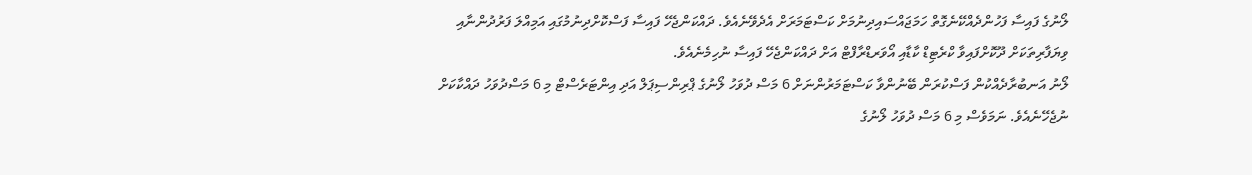ލޯނުގެ ފައިސާ ފަހުންދެއްކޭނެގޮތް ހަމަޖައްސައިދިނުމަށް ކަސްޓަމަރަށް އެދެވޭނެއެވެ. ދައްކަންޖެހޭ ފައިސާ ފަސްކޮށްދިނުމުގައި އަމިއްލަ ފަރުދުންނާއި ވިޔަފާރިތަކަށް ދޫކޮށްފައިވާ ކްރެޓިޑް ކާޑާއި އޯވަރޑްރާފްޓް އަށް ދައްކަންޖެހޭ ފައިސާ ނުހިމެނެއެވެ.
ލޯނު އަނބުރާދެއްކުން ފަސްކުރަން ބޭނުންވާ ކަސްޓަމަރުންނަށް 6 މަސް ދުވަހު ލޯނުގެ ޕްރިންސިޕަލް އަދި އިންޓަރެސްޓް މި 6 މަސްދުވަހު ދައްކާކަށް ނުޖެހޭނެއެވެ. ނަމަވެސް މި 6 މަސް ދުވަހު ލޯނުގެ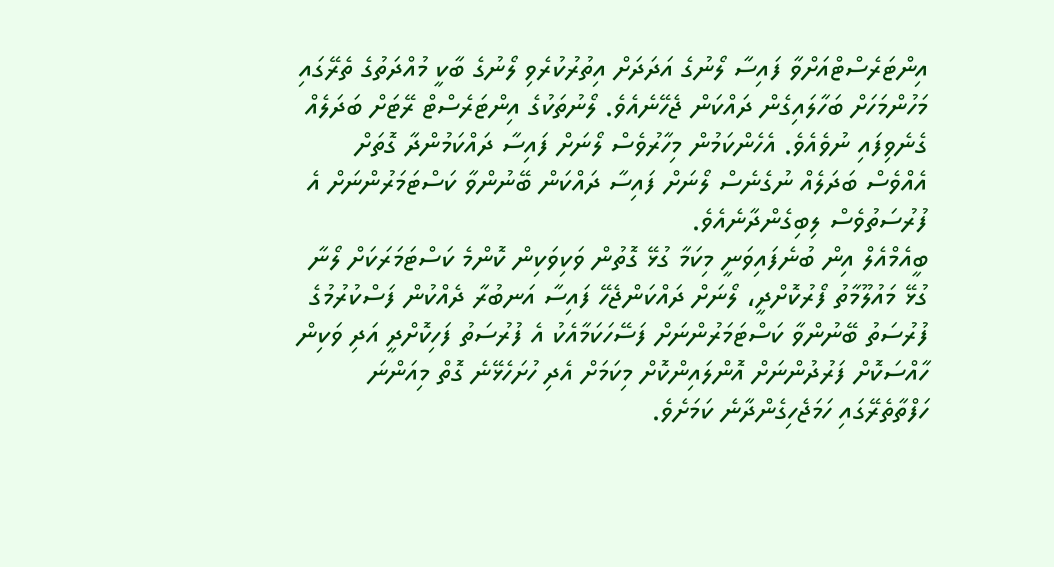އިންޓަރެސްޓްއަށްވާ ފައިސާ ލޯނުގެ އަދަދަށް އިތުރުކުރެވި ލޯނުގެ ބާކީ މުއްދަތުގެ ތެރޭގައި މަހުންމަހަށް ބަހާލައިގެން ދައްކަން ޖެހޭނެއެވެ. ލޯނުތަކުގެ އިންޓަރެސްޓް ރޭޓަށް ބަދަލެއް ގެނެވިފައި ނުވެއެވެ. އެހެންކަމުން މިހާރުވެސް ލޯނަށް ފައިސާ ދައްކަމުންދާ ގޮތަށް އެއްވެސް ބަދަލެއް ނުގެނެސް ލޯނަށް ފައިސާ ދައްކަން ބޭނުންވާ ކަސްޓަމަރުންނަށް އެ ފުރުސަތުވެސް ލިބިގެންދާނެއެވެ.
ބީއެމްއެލް އިން ބުނެފައިވަނީ މިކަމާ ގުޅޭ ގޮތުން ވަކިވަކިން ކޮންމެ ކަސްޓަމަރަކަށް ލޯނާ ގުޅޭ މައުލޫމާތު ފޯރުކޮށްދީ، ލޯނަށް ދައްކަންޖެހޭ ފައިސާ އަނބުރާ ދެއްކުން ފަސްކުރުމުގެ ފުރުސަތު ބޭނުންވާ ކަސްޓަމަރުންނަށް ފަސޭހަކަމާއެކު އެ ފުރުސަތު ފަހިކޮށްދީ އަދި ވަކިން ހާއްސަކޮށް ފަރުދުންނަށް އޮންލައިންކޮށް މިކަމަށް އެދި ހުށަހެޅޭނެ ގޮތް މިއަންނަ ހަފްތާތެރޭގައި ހަމަޖެހިގެންދާނެ ކަމަށެވެ.